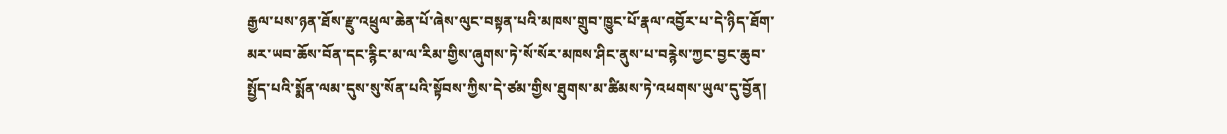རྒྱལ་པས་ཉན་ཐོས་རྫུ་འཕྲུལ་ཆེན་པོ་ཞེས་ལུང་བསྟན་པའི་མཁས་གྲུབ་ཁྱུང་པོ་རྣལ་འབྱོར་པ་དེ་ཉིད་ཐོག་མར་ཡབ་ཆོས་བོན་དང་རྙིང་མ་ལ་རིམ་གྱིས་ཞུགས་ཏེ་སོ་སོར་མཁས་ཤིང་ནུས་པ་བརྙེས་ཀྱང་བྱང་ཆུབ་སྤྱོད་པའི་སྨོན་ལམ་དུས་སུ་སོན་པའི་སྟོབས་ཀྱིས་དེ་ཙམ་གྱིས་ཐུགས་མ་ཚིམས་ཏེ་འཕགས་ཡུལ་དུ་བྱོན།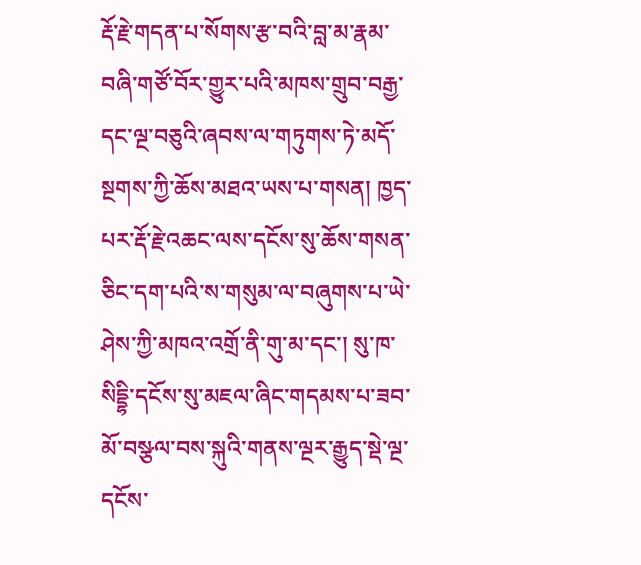རྡོ་རྗེ་གདན་པ་སོགས་རྩ་བའི་བླ་མ་རྣམ་བཞི་གཙོ་བོར་གྱུར་པའི་མཁས་གྲུབ་བརྒྱ་དང་ལྔ་བཅུའི་ཞབས་ལ་གཏུགས་ཏེ་མདོ་སྔགས་ཀྱི་ཆོས་མཐའ་ཡས་པ་གསན། ཁྱད་པར་རྡོ་རྗེ་འཆང་ལས་དངོས་སུ་ཆོས་གསན་ཅིང་དག་པའི་ས་གསུམ་ལ་བཞུགས་པ་ཡེ་ཤེས་ཀྱི་མཁའ་འགྲོ་ནི་གུ་མ་དང་། སུ་ཁ་སིདྡྷི་དངོས་སུ་མཇལ་ཞིང་གདམས་པ་ཟབ་མོ་བསྩལ་བས་སྐུའི་གནས་ལྔར་རྒྱུད་སྡེ་ལྔ་དངོས་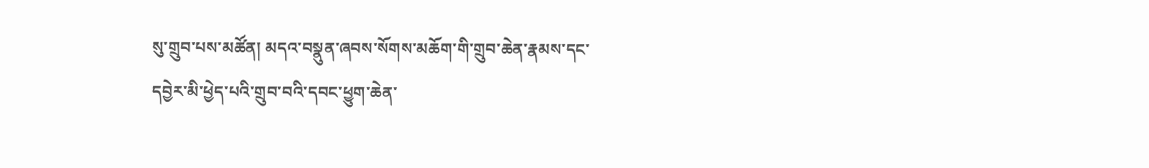སུ་གྲུབ་པས་མཚོན། མདའ་བསྣུན་ཞབས་སོགས་མཆོག་གི་གྲུབ་ཆེན་རྣམས་དང་དབྱེར་མི་ཕྱེད་པའི་གྲུབ་བའི་དབང་ཕྱུག་ཆེན་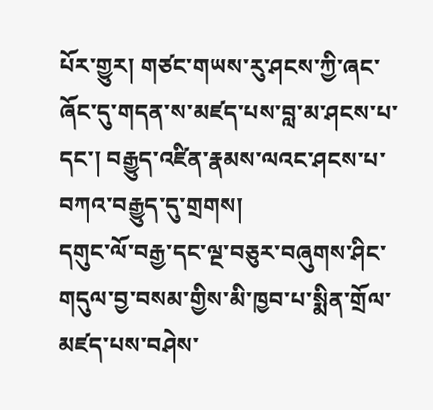པོར་གྱུར། གཙང་གཡས་རུ་ཤངས་ཀྱི་ཞང་ཞོང་དུ་གདན་ས་མཛད་པས་བླ་མ་ཤངས་པ་དང་། བརྒྱུད་འཛིན་རྣམས་ལའང་ཤངས་པ་བཀའ་བརྒྱུད་དུ་གྲགས།
དགུང་ལོ་བརྒྱ་དང་ལྔ་བཅུར་བཞུགས་ཤིང་གདུལ་བྱ་བསམ་གྱིས་མི་ཁྱབ་པ་སྨིན་གྲོལ་མཛད་པས་བཤེས་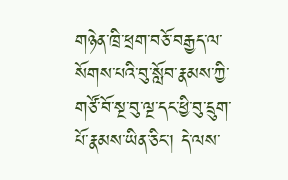གཉེན་ཁྲི་ཕྲག་བཅོ་བརྒྱད་ལ་སོགས་པའི་བུ་སློབ་རྣམས་ཀྱི་གཙོ་བོ་སྔ་བུ་ལྔ་དང་ཕྱི་བུ་དྲུག་པོ་རྣམས་ཡིན་ཅིང་། དེ་ལས་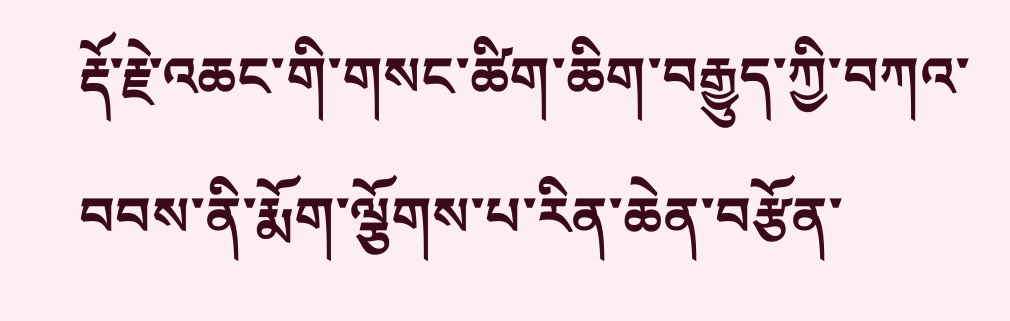རྡོ་རྗེ་འཆང་གི་གསང་ཚིག་ཆིག་བརྒྱུད་ཀྱི་བཀའ་བབས་ནི་རྨོག་ལྕོགས་པ་རིན་ཆེན་བརྩོན་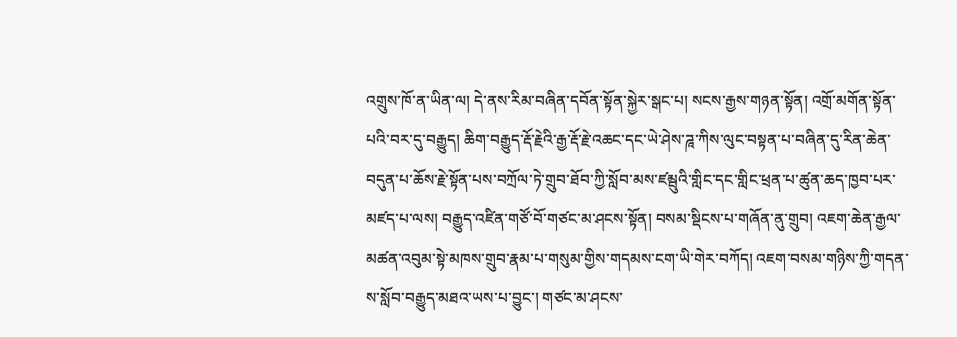འགྲུས་ཁོ་ན་ཡིན་ལ། དེ་ནས་རིམ་བཞིན་དབོན་སྟོན་སྐྱེར་སྒང་པ། སངས་རྒྱས་གཉན་སྟོན། འགྲོ་མགོན་སྟོན་པའི་བར་དུ་བརྒྱུད། ཆིག་བརྒྱུད་རྡོ་རྗེའི་རྒྱ་རྡོ་རྗེ་འཆང་དང་ཡེ་ཤེས་ཌཱ་ཀིས་ལུང་བསྟན་པ་བཞིན་དུ་རིན་ཆེན་བདུན་པ་ཆོས་རྗེ་སྟོན་པས་བཀྲོལ་ཏེ་གྲུབ་ཐོབ་ཀྱི་སློབ་མས་ཛམྦུའི་གླིང་དང་གླིང་ཕྲན་པ་ཚུན་ཆད་ཁྱབ་པར་མཛད་པ་ལས། བརྒྱུད་འཛིན་གཙོ་བོ་གཙང་མ་ཤངས་སྟོན། བསམ་སྡིངས་པ་གཞོན་ནུ་གྲུབ། འཇག་ཆེན་རྒྱལ་མཚན་འབུམ་སྟེ་མཁས་གྲུབ་རྣམ་པ་གསུམ་གྱིས་གདམས་ངག་ཡི་གེར་བཀོད། འཇག་བསམ་གཉིས་ཀྱི་གདན་ས་སློབ་བརྒྱུད་མཐའ་ཡས་པ་བྱུང་། གཙང་མ་ཤངས་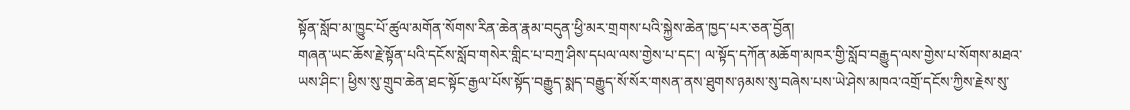སྟོན་སློབ་མ་ཁྱུང་པོ་ཚུལ་མགོན་སོགས་རིན་ཆེན་རྣམ་བདུན་ཕྱི་མར་གྲགས་པའི་སྐྱེས་ཆེན་ཁྱད་པར་ཅན་བྱོན།
གཞན་ཡང་ཆོས་རྗེ་སྟོན་པའི་དངོས་སློབ་གསེར་གླིང་པ་བཀྲ་ཤིས་དཔལ་ལས་གྱེས་པ་དང་། ལ་སྟོད་དཀོན་མཆོག་མཁར་གྱི་སློབ་བརྒྱུད་ལས་གྱེས་པ་སོགས་མཐའ་ཡས་ཤིང་། ཕྱིས་སུ་གྲུབ་ཆེན་ཐང་སྟོང་རྒྱལ་པོས་སྟོད་བརྒྱུད་སྨད་བརྒྱུད་སོ་སོར་གསན་ནས་ཐུགས་ཉམས་སུ་བཞེས་པས་ཡེ་ཤེས་མཁའ་འགྲོ་དངོས་ཀྱིས་རྗེས་སུ་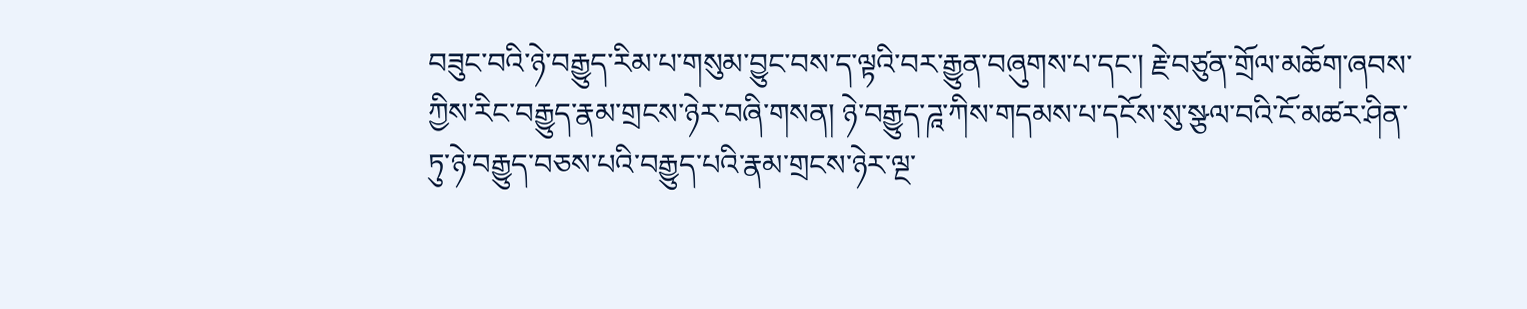བཟུང་བའི་ཉེ་བརྒྱུད་རིམ་པ་གསུམ་བྱུང་བས་ད་ལྟའི་བར་རྒྱུན་བཞུགས་པ་དང་། རྗེ་བཙུན་གྲོལ་མཆོག་ཞབས་ཀྱིས་རིང་བརྒྱུད་རྣམ་གྲངས་ཉེར་བཞི་གསན། ཉེ་བརྒྱུད་ཌཱ་ཀིས་གདམས་པ་དངོས་སུ་སྩལ་བའི་ངོ་མཚར་ཤིན་ཏུ་ཉེ་བརྒྱུད་བཅས་པའི་བརྒྱུད་པའི་རྣམ་གྲངས་ཉེར་ལྔ་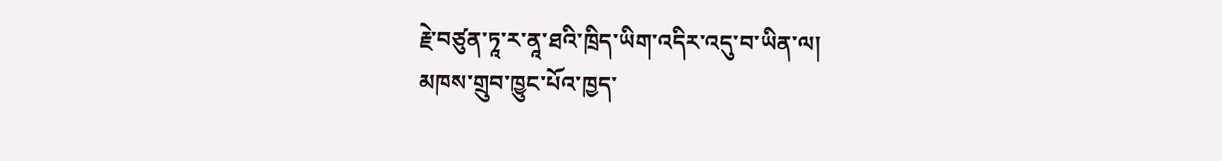རྗེ་བཙུན་ཏཱ་ར་ནཱ་ཐའི་ཁྲིད་ཡིག་འདིར་འདུ་བ་ཡིན་ལ།
མཁས་གྲུབ་ཁྱུང་པོའ་ཁྱད་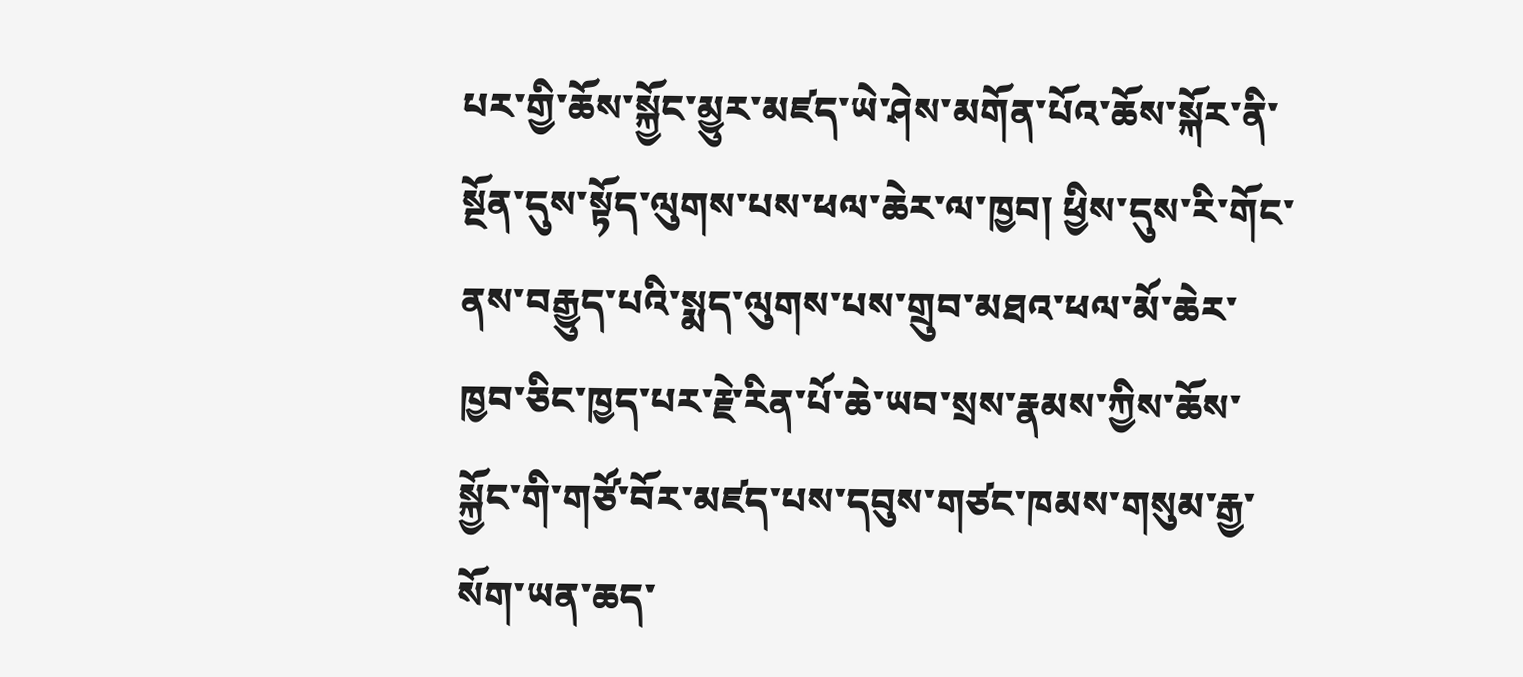པར་གྱི་ཆོས་སྐྱོང་མྱུར་མཛད་ཡེ་ཤེས་མགོན་པོའ་ཆོས་སྐོར་ནི་སྔོན་དུས་སྟོད་ལུགས་པས་ཕལ་ཆེར་ལ་ཁྱབ། ཕྱིས་དུས་རི་གོང་ནས་བརྒྱུད་པའི་སྨད་ལུགས་པས་གྲུབ་མཐའ་ཕལ་མོ་ཆེར་ཁྱབ་ཅིང་ཁྱད་པར་རྗེ་རིན་པོ་ཆེ་ཡབ་སྲས་རྣམས་ཀྱིས་ཆོས་སྐྱོང་གི་གཙོ་བོར་མཛད་པས་དབུས་གཙང་ཁམས་གསུམ་རྒྱ་སོག་ཡན་ཆད་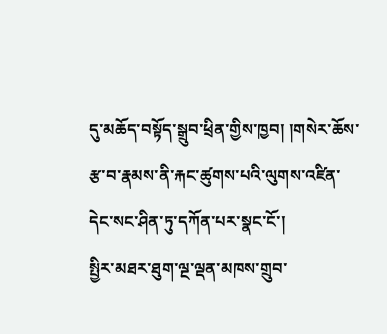དུ་མཆོད་བསྟོད་སྒྲུབ་ཕྲིན་གྱིས་ཁྱབ། །གསེར་ཆོས་རྩ་བ་རྣམས་ནི་རྐང་ཚུགས་པའི་ལུགས་འཛིན་དེང་སང་ཤིན་ཏུ་དཀོན་པར་སྣང་ངོ་།
སྤྱིར་མཐར་ཐུག་ལྔ་ལྡན་མཁས་གྲུབ་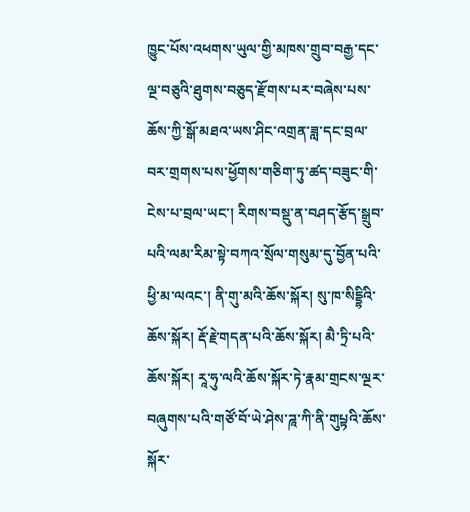ཁྱུང་པོས་འཕགས་ཡུལ་གྱི་མཁས་གྲུབ་བརྒྱ་དང་ལྔ་བཅུའི་ཐུགས་བཅུད་རྫོགས་པར་བཞེས་པས་ཆོས་ཀྱི་སྒོ་མཐའ་ཡས་ཤིང་འགྲན་ཟླ་དང་བྲལ་བར་གྲགས་པས་ཕྱོགས་གཅིག་ཏུ་ཚད་བཟུང་གི་ངེས་པ་བྲལ་ཡང་། རིགས་བསྡུ་ན་བཤད་རྩོད་སྒྲུབ་པའི་ལམ་རིམ་སྟེ་བཀའ་སྲོལ་གསུམ་དུ་བྱོན་པའི་ཕྱི་མ་ལའང་། ནི་གུ་མའི་ཆོས་སྐོར། སུ་ཁ་སིདྡྷིའི་ཆོས་སྐོར། རྡོ་རྗེ་གདན་པའི་ཆོས་སྐོར། མཻ་ཏྲི་པའི་ཆོས་སྐོར། རཱ་ཧུ་ལའི་ཆོས་སྐོར་ཏེ་རྣམ་གྲངས་ལྔར་བཞུགས་པའི་གཙོ་བོ་ཡེ་ཤེས་ཌཱ་ཀི་ནི་གུཔྟའི་ཆོས་སྐོར་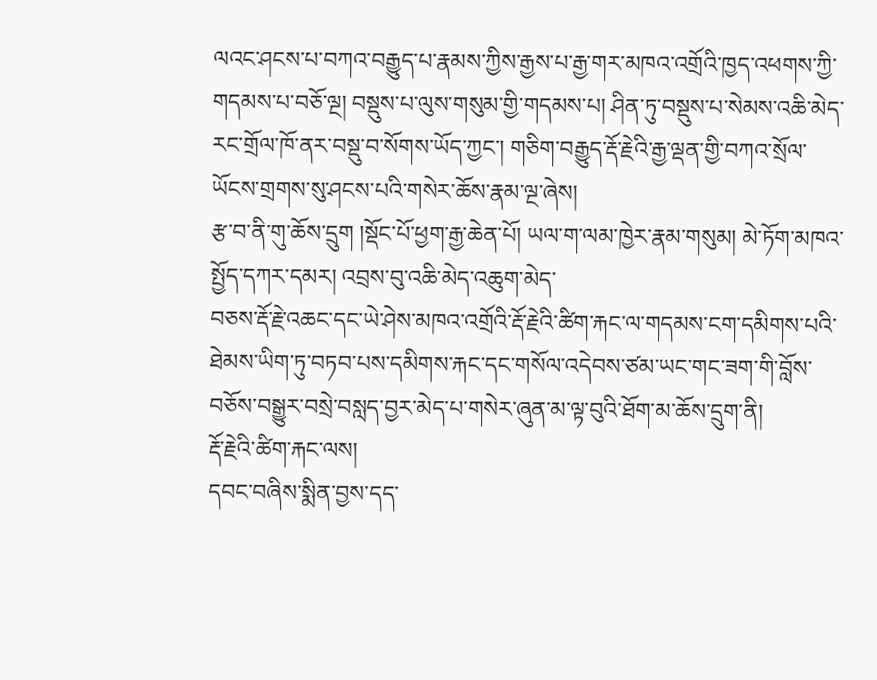ལའང་ཤངས་པ་བཀའ་བརྒྱུད་པ་རྣམས་ཀྱིས་རྒྱས་པ་རྒྱ་གར་མཁའ་འགྲོའི་ཁྱད་འཕགས་ཀྱི་གདམས་པ་བཅོ་ལྔ། བསྡུས་པ་ལུས་གསུམ་གྱི་གདམས་པ། ཤིན་ཏུ་བསྡུས་པ་སེམས་འཆི་མེད་རང་གྲོལ་ཁོ་ནར་བསྡུ་བ་སོགས་ཡོད་ཀྱང་། གཅིག་བརྒྱུད་རྡོ་རྗེའི་རྒྱ་ལྡན་གྱི་བཀའ་སྲོལ་ཡོངས་གྲགས་སུ་ཤངས་པའི་གསེར་ཆོས་རྣམ་ལྔ་ཞེས།
རྩ་བ་ནི་གུ་ཆོས་དྲུག །སྡོང་པོ་ཕྱག་རྒྱ་ཆེན་པོ། ཡལ་ག་ལམ་ཁྱེར་རྣམ་གསུམ། མེ་ཏོག་མཁའ་སྤྱོད་དཀར་དམར། འབྲས་བུ་འཆི་མེད་འཆུག་མེད་
བཅས་རྡོ་རྗེ་འཆང་དང་ཡེ་ཤེས་མཁའ་འགྲོའི་རྡོ་རྗེའི་ཚིག་རྐང་ལ་གདམས་ངག་དམིགས་པའི་ཐེམས་ཡིག་ཏུ་བཏབ་པས་དམིགས་རྐང་དང་གསོལ་འདེབས་ཙམ་ཡང་གང་ཟག་གི་བློས་བཅོས་བསྒྱུར་བསྲེ་བསླད་བྱར་མེད་པ་གསེར་ཞུན་མ་ལྟ་བུའི་ཐོག་མ་ཆོས་དྲུག་ནི།
རྡོ་རྗེའི་ཚིག་རྐང་ལས།
དབང་བཞིས་སྨིན་བྱས་དད་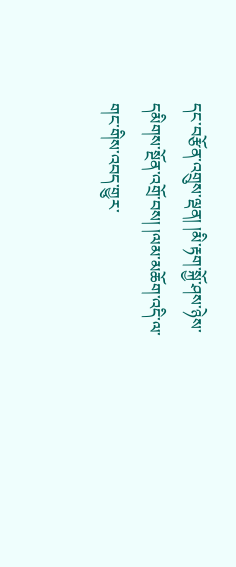དང་བརྩོན་འགྲུས་ལྡན། །མི་རྟག་སྐྱོ་ཤས་ཉེས་དམིགས་སྔོན་འགྲོ་བས། །ལམ་མཆོག་འདི་ལ་གང་གིས་འབད་གྱུར་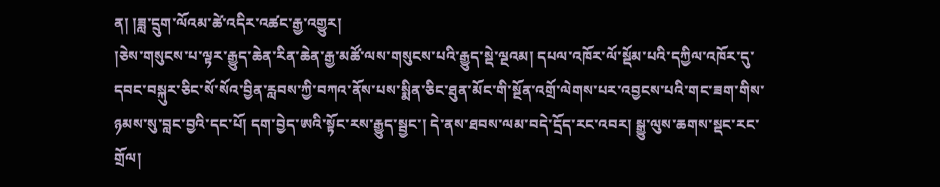ན། །ཟླ་དྲུག་ལོའམ་ཚེ་འདིར་འཚང་རྒྱ་འགྱུར།
།ཅེས་གསུངས་པ་ལྟར་རྒྱུད་ཆེན་རིན་ཆེན་རྒྱ་མཚོ་ལས་གསུངས་པའི་རྒྱུད་སྡེ་ལྔའམ། དཔལ་འཁོར་ལོ་སྡོམ་པའི་དཀྱིལ་འཁོར་དུ་དབང་བསྐུར་ཅིང་སོ་སོའ་བྱིན་རླབས་ཀྱི་བཀའ་ནོས་པས་སྨིན་ཅིང་ཐུན་མོང་གི་སྔོན་འགྲོ་ལེགས་པར་འབྱངས་པའི་གང་ཟག་གིས་ཉམས་སུ་བླང་བྱའི་དང་པོ། དག་བྱེད་ཨའི་སྟོང་རས་རྒྱུད་སྦྱང་། དེ་ནས་ཐབས་ལམ་བདེ་དྲོད་རང་འབར། སྒྱུ་ལུས་ཆགས་སྡང་རང་གྲོལ།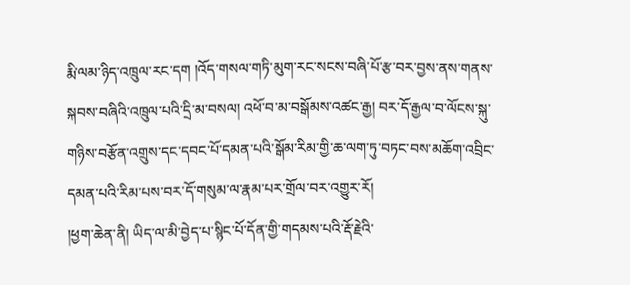རྨི་ལམ་ཉིད་འཁྲུལ་རང་དག །འོད་གསལ་གཏི་མུག་རང་སངས་བཞི་པོ་རྩ་བར་བྱས་ནས་གནས་སྐབས་བཞིའི་འཁྲུལ་པའི་དྲི་མ་བསལ། འཕོ་བ་མ་བསྒོམས་འཚང་རྒྱ། བར་དོ་རྒྱལ་བ་ལོངས་སྐུ་གཉིས་བརྩོན་འགྲུས་དང་དབང་པོ་དམན་པའི་སྒོམ་རིམ་གྱི་ཆ་ལག་ཏུ་བཏང་བས་མཆོག་འབྲིང་དམན་པའི་རིམ་པས་བར་དོ་གསུམ་ལ་རྣམ་པར་གྲོལ་བར་འགྱུར་རོ།
།ཕྱག་ཆེན་ནི། ཡིད་ལ་མི་བྱེད་པ་སྙིང་པོ་དོན་གྱི་གདམས་པའི་རྡོ་རྗེའི་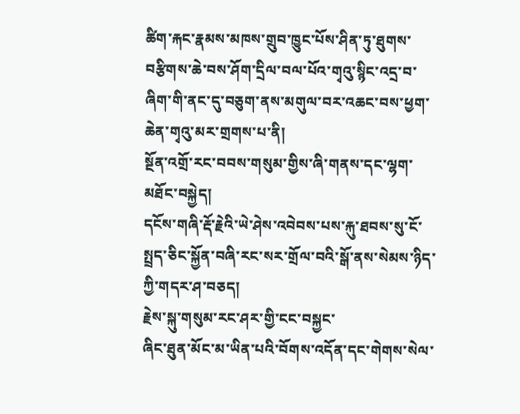ཚིག་རྐང་རྣམས་མཁས་གྲུབ་ཁྱུང་པོས་ཤིན་ཏུ་ཐུགས་བརྩིགས་ཆེ་བས་ཤོག་དྲིལ་བལ་པོའ་གྭའུ་སྙིང་འདྲ་བ་ཞིག་གི་ནང་དུ་བཅུག་ནས་མགུལ་བར་འཆང་བས་ཕྱག་ཆེན་གྭའུ་མར་གྲགས་པ་ནི།
སྔོན་འགྲོ་རང་བབས་གསུམ་གྱིས་ཞི་གནས་དང་ལྷག་མཐོང་བསྐྱེད།
དངོས་གཞི་རྡོ་རྗེའི་ཡེ་ཤེས་འབེབས་པས་རྐུ་ཐབས་སུ་ངོ་སྤྲད་ཅིང་སྐྱོན་བཞི་རང་སར་གྲོལ་བའི་སྒོ་ནས་སེམས་ཉིད་ཀྱི་གདར་ཤ་བཅད།
རྗེས་སྐུ་གསུམ་རང་ཤར་གྱི་ངང་བསྐྱང་
ཞིང་ཐུན་མོང་མ་ཡིན་པའི་བོགས་འདོན་དང་གེགས་སེལ་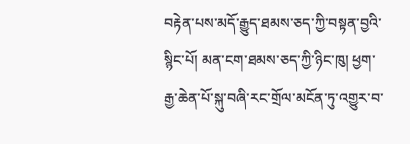བརྟེན་པས་མདོ་རྒྱུད་ཐམས་ཅད་ཀྱི་བསྟན་བྱའི་སྙིང་པོ། མན་ངག་ཐམས་ཅད་ཀྱི་ཉིང་ཁུ། ཕྱག་རྒྱ་ཆེན་པོ་སྐུ་བཞི་རང་གྲོལ་མངོན་ཏུ་འགྱུར་བ་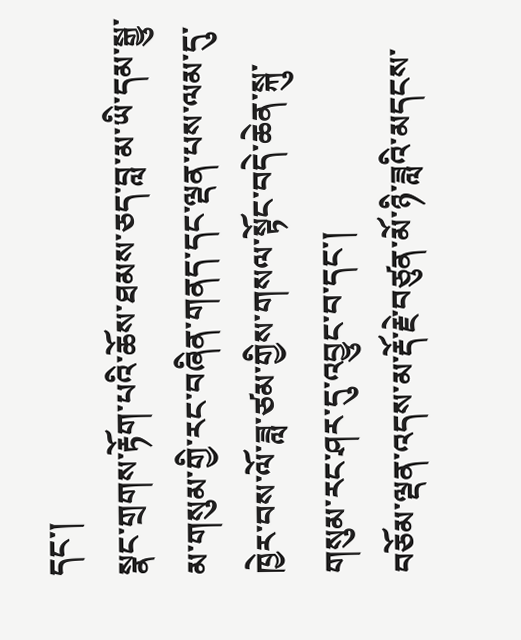དང་།
སྣང་གྲགས་རྟོག་པའི་ཆོས་ཐམས་ཅད་བླ་མ་ཡི་དམ་སྒྱུ་མ་གསུམ་གྱི་རང་བཞིན་གནད་དང་ལྡན་པས་ལམ་དུ་ཁྱེར་བས་ལོ་ཟླ་ཙམ་གྱིས་གསལ་སྟོང་བདེ་ཆེན་སྐུ་གསུམ་རང་ཤར་དུ་འབྱུང་བ་དང་།
བཅོམ་ལྡན་འདས་མ་རྡོ་རྗེ་བཙུན་མོ་ཉི་ཟླའི་མདངས་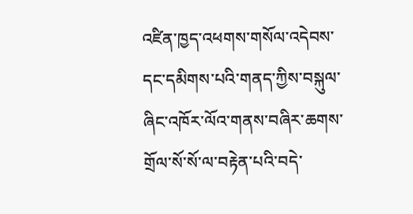འཛིན་ཁྱད་འཕགས་གསོལ་འདེབས་དང་དམིགས་པའི་གནད་ཀྱིས་བསྐུལ་ཞིང་འཁོར་ལོའ་གནས་བཞིར་ཆགས་གྲོལ་སོ་སོ་ལ་བརྟེན་པའི་བདེ་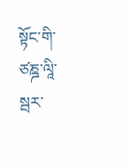སྟོང་གི་ཙཎྜ་ལཱི་སྦར་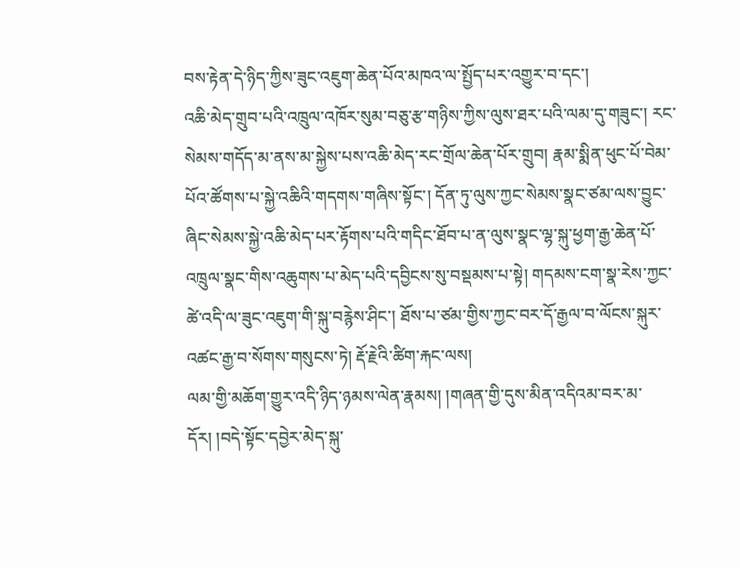བས་རྟེན་དེ་ཉིད་ཀྱིས་ཟུང་འཇུག་ཆེན་པོའ་མཁའ་ལ་སྤྱོད་པར་འགྱུར་བ་དང་།
འཆི་མེད་གྲུབ་པའི་འཁྲུལ་འཁོར་སུམ་བཅུ་རྩ་གཉིས་ཀྱིས་ལུས་ཐར་པའི་ལམ་དུ་གཟུང་། རང་སེམས་གདོད་མ་ནས་མ་སྐྱེས་པས་འཆི་མེད་རང་གྲོལ་ཆེན་པོར་གྲུབ། རྣམ་སྨིན་ཕུང་པོ་བེམ་པོའ་ཚོགས་པ་སྐྱེ་འཆིའི་གདགས་གཞིས་སྟོང་། དོན་ཏུ་ལུས་ཀྱང་སེམས་སྣང་ཙམ་ལས་བྱུང་ཞིང་སེམས་སྐྱེ་འཆི་མེད་པར་རྟོགས་པའི་གདིང་ཐོབ་པ་ན་ལུས་སྣང་ལྷ་སྐུ་ཕྱག་རྒྱ་ཆེན་པོ་འཁྲུལ་སྣང་གིས་འཆུགས་པ་མེད་པའི་དབྱིངས་སུ་བསྡམས་པ་སྟེ། གདམས་ངག་སྣ་རེས་ཀྱང་ཚེ་འདི་ལ་ཟུང་འཇུག་གི་སྐུ་བརྙེས་ཤིང་། ཐོས་པ་ཙམ་གྱིས་ཀྱང་བར་དོ་རྒྱལ་བ་ལོངས་སྐུར་འཚང་རྒྱ་བ་སོགས་གསུངས་ཏེ། རྡོ་རྗེའི་ཚིག་རྐང་ལས།
ལམ་གྱི་མཆོག་གྱུར་འདི་ཉིད་ཉམས་ལེན་རྣམས། །གཞན་གྱི་དུས་མིན་འདིའམ་བར་མ་དོར། །བདེ་སྟོང་དབྱེར་མེད་སྐུ་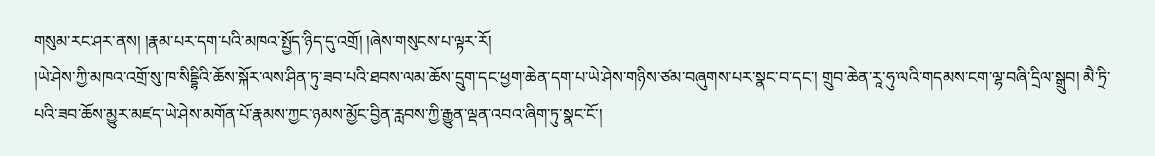གསུམ་རང་ཤར་ནས། །རྣམ་པར་དག་པའི་མཁའ་སྤྱོད་ཉིད་དུ་འགྲོ། །ཞེས་གསུངས་པ་ལྟར་རོ།
།ཡེ་ཤེས་ཀྱི་མཁའ་འགྲོ་སུ་ཁ་སིདྡྷིའི་ཆོས་སྐོར་ལས་ཤིན་ཏུ་ཟབ་པའི་ཐབས་ལམ་ཆོས་དྲུག་དང་ཕྱག་ཆེན་དག་པ་ཡེ་ཤེས་གཉིས་ཙམ་བཞུགས་པར་སྣང་བ་དང་། གྲུབ་ཆེན་རཱ་ཧུ་ལའི་གདམས་ངག་ལྷ་བཞི་དྲིལ་སྒྲུབ། མཻ་ཏྲི་པའི་ཟབ་ཆོས་མྱུར་མཛད་ཡེ་ཤེས་མགོན་པོ་རྣམས་ཀྱང་ཉམས་མྱོང་བྱིན་རླབས་ཀྱི་རྒྱུན་ལྡན་འབའ་ཞིག་ཏུ་སྣང་ངོ་།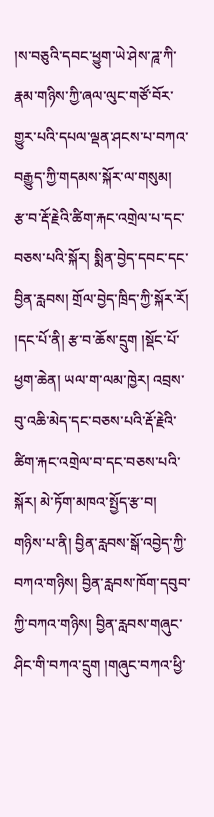།ས་བཅུའི་དབང་ཕྱུག་ཡེ་ཤེས་ཌཱ་ཀི་རྣམ་གཉིས་ཀྱི་ཞལ་ལུང་གཙོ་བོར་གྱུར་པའི་དཔལ་ལྡན་ཤངས་པ་བཀའ་བརྒྱུད་ཀྱི་གདམས་སྐོར་ལ་གསུམ།
རྩ་བ་རྡོ་རྗེའི་ཚིག་རྐང་འགྲེལ་པ་དང་བཅས་པའི་སྐོར། སྨིན་བྱེད་དབང་དང་བྱིན་རླབས། གྲོལ་བྱེད་ཁྲིད་ཀྱི་སྐོར་རོ།
།དང་པོ་ནི། རྩ་བ་ཆོས་དྲུག །སྡོང་པོ་ཕྱག་ཆེན། ཡལ་ག་ལམ་ཁྱེར། འབྲས་བུ་འཆི་མེད་དང་བཅས་པའི་རྡོ་རྗེའི་ཚིག་རྐང་འགྲེལ་བ་དང་བཅས་པའི་སྐོར། མེ་ཏོག་མཁའ་སྤྱོད་རྩ་བ།
གཉིས་པ་ནི། བྱིན་རླབས་སྒོ་འབྱེད་ཀྱི་བཀའ་གཉིས། བྱིན་རླབས་ཁོག་དབུབ་ཀྱི་བཀའ་གཉིས། བྱིན་རླབས་གཞུང་ཤིང་གི་བཀའ་དྲུག །གཞུང་བཀའ་ཕྱི་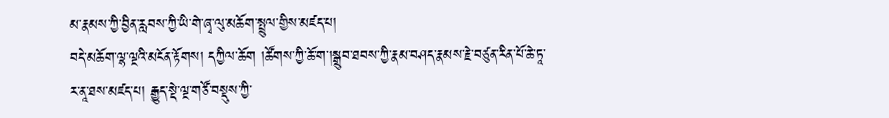མ་རྣམས་ཀྱི་བྱིན་རླབས་ཀྱི་ཡི་གེ་ཞྭ་ལུ་མཆོག་སྤྲུལ་གྱིས་མཛད་པ།
བདེ་མཆོག་ལྷ་ལྔའི་མངོན་རྟོགས། དཀྱིལ་ཆོག །ཚོགས་ཀྱི་ཆོ་ག་།སྒྲུབ་ཐབས་ཀྱི་རྣམ་བཤད་རྣམས་རྗེ་བཙུན་རིན་པོ་ཆེ་ཏཱ་ར་ནཱ་ཐས་མཛད་པ། རྒྱུད་སྡེ་ལྔ་གཙོ་བསྡུས་ཀྱི་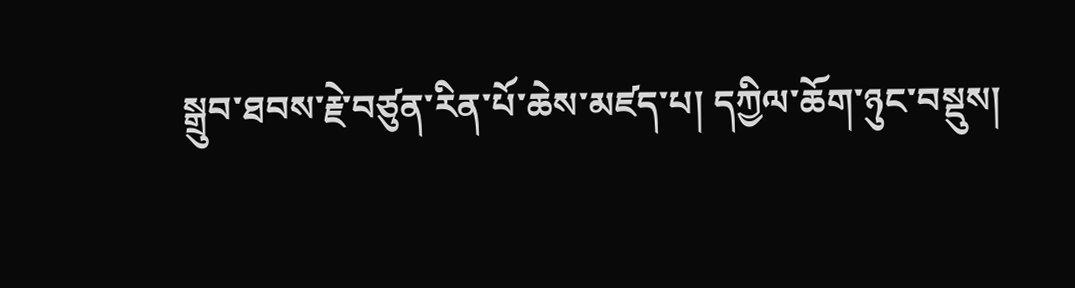སྒྲུབ་ཐབས་རྗེ་བཙུན་རིན་པོ་ཆེས་མཛད་པ། དཀྱིལ་ཆོག་ཉུང་བསྡུས།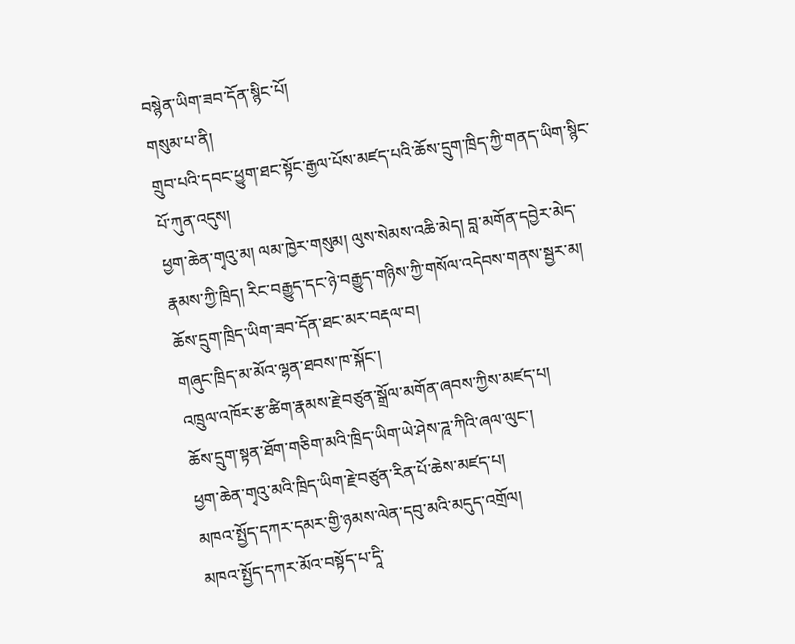བསྙེན་ཡིག་ཟབ་དོན་སྙིང་པོ།
གསུམ་པ་ནི།
གྲུབ་པའི་དབང་ཕྱུག་ཐང་སྟོང་རྒྱལ་པོས་མཛད་པའི་ཆོས་དྲུག་ཁྲིད་ཀྱི་གནད་ཡིག་སྙིང་པོ་ཀུན་འདུས།
ཕྱག་ཆེན་གྭའུ་མ། ལམ་ཁྱེར་གསུམ། ལུས་སེམས་འཆི་མེད། བླ་མགོན་དབྱེར་མེད་རྣམས་ཀྱི་ཁྲིད། རིང་བརྒྱུད་དང་ཉེ་བརྒྱུད་གཉིས་ཀྱི་གསོལ་འདེབས་གནས་སྦྱར་མ།
ཆོས་དྲུག་ཁྲིད་ཡིག་ཟབ་དོན་ཐང་མར་བརྡལ་བ།
གཞུང་ཁྲིད་མ་མོའ་ལྷན་ཐབས་ཁ་སྐོང་།
འཁྲུལ་འཁོར་རྩ་ཚིག་རྣམས་རྗེ་བཙུན་སྒྲོལ་མགོན་ཞབས་ཀྱིས་མཛད་པ།
ཆོས་དྲུག་སྟན་ཐོག་གཅིག་མའི་ཁྲིད་ཡིག་ཡེ་ཤེས་ཌཱ་ཀིའི་ཞལ་ལུང་།
ཕྱག་ཆེན་གྭའུ་མའི་ཁྲིད་ཡིག་རྗེ་བཙུན་རིན་པོ་ཆེས་མཛད་པ།
མཁའ་སྤྱོད་དཀར་དམར་གྱི་ཉམས་ལེན་དབུ་མའི་མདུད་འགྲོལ།
མཁའ་སྤྱོད་དཀར་མོའ་བསྟོད་པ་དཱི་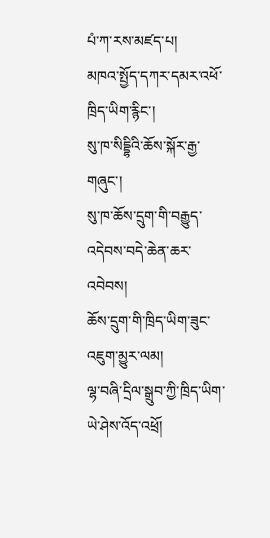པཾ་ཀ་རས་མཛད་པ།
མཁའ་སྤྱོད་དཀར་དམར་འཕོ་ཁྲིད་ཡིག་རྙིང་།
སུ་ཁ་སིདྡྷིའི་ཆོས་སྐོར་རྒྱ་གཞུང་།
སུ་ཁ་ཆོས་དྲུག་གི་བརྒྱུད་འདེབས་བདེ་ཆེན་ཆར་འབེབས།
ཆོས་དྲུག་གི་ཁྲིད་ཡིག་ཟུང་འཇུག་མྱུར་ལམ།
ལྷ་བཞི་དྲིལ་སྒྲུབ་ཀྱི་ཁྲིད་ཡིག་ཡེ་ཤེས་འོད་འཕྲོ།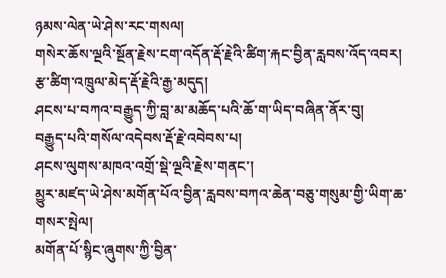ཉམས་ལེན་ཡེ་ཤེས་རང་གསལ།
གསེར་ཆོས་ལྔའི་སྔོན་རྗེས་ངག་འདོན་རྡོ་རྗེའི་ཚིག་རྐང་བྱིན་རླབས་འོད་འབར།
རྩ་ཚིག་འཁྲུལ་མེད་རྡོ་རྗེའི་རྒྱ་མདུད།
ཤངས་པ་བཀའ་བརྒྱུད་ཀྱི་བླ་མ་མཆོད་པའི་ཆོ་ག་ཡིད་བཞིན་ནོར་བུ།
བརྒྱུད་པའི་གསོལ་འདེབས་རྡོ་རྗེ་འབེབས་པ།
ཤངས་ལུགས་མཁའ་འགྲོ་སྡེ་ལྔའི་རྗེས་གནང་།
མྱུར་མཛད་ཡེ་ཤེས་མགོན་པོའ་བྱིན་རླབས་བཀའ་ཆེན་བཅུ་གསུམ་གྱི་ཡིག་ཆ་གསར་སྤེལ།
མགོན་པོ་སྙིང་ཞུགས་ཀྱི་བྱིན་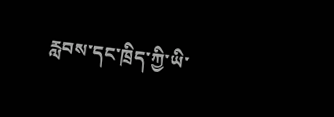རླབས་དང་ཁྲིད་ཀྱི་ཡི་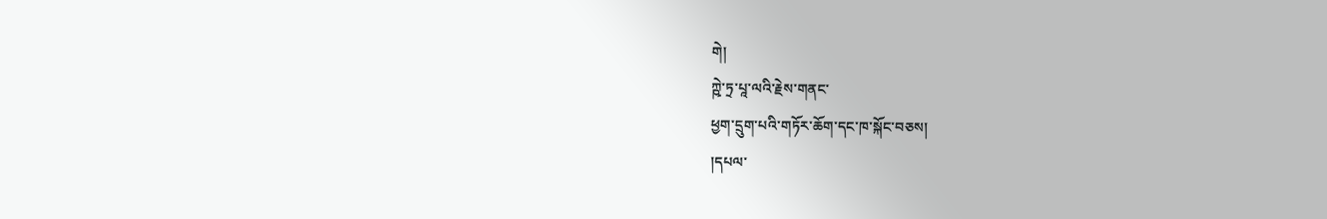གེ།
ཀྵེ་ཏྲ་པཱ་ལའི་རྗེས་གནང་
ཕྱག་དྲུག་པའི་གཏོར་ཆོག་དང་ཁ་སྐོང་བཅས།
།དཔལ་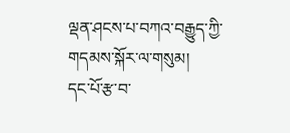ལྡན་ཤངས་པ་བཀའ་བརྒྱུད་ཀྱི་གདམས་སྐོར་ལ་གསུམ།
དང་པོ་རྩ་བ་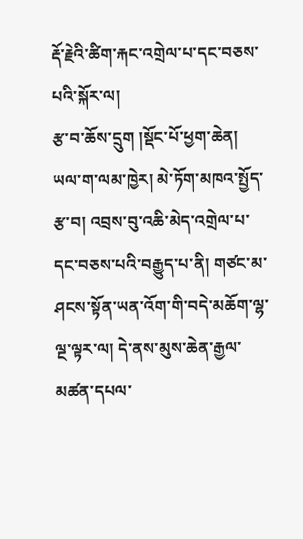རྡོ་རྗེའི་ཚིག་རྐང་འགྲེལ་པ་དང་བཅས་པའི་སྐོར་ལ།
རྩ་བ་ཆོས་དྲུག །སྡོང་པོ་ཕྱག་ཆེན། ཡལ་ག་ལམ་ཁྱེར། མེ་ཏོག་མཁའ་སྤྱོད་རྩ་བ། འབྲས་བུ་འཆི་མེད་འགྲེལ་པ་དང་བཅས་པའི་བརྒྱུད་པ་ནི། གཙང་མ་ཤངས་སྟོན་ཡན་འོག་གི་བདེ་མཆོག་ལྷ་ལྔ་ལྟར་ལ། དེ་ནས་མུས་ཆེན་རྒྱལ་མཚན་དཔལ་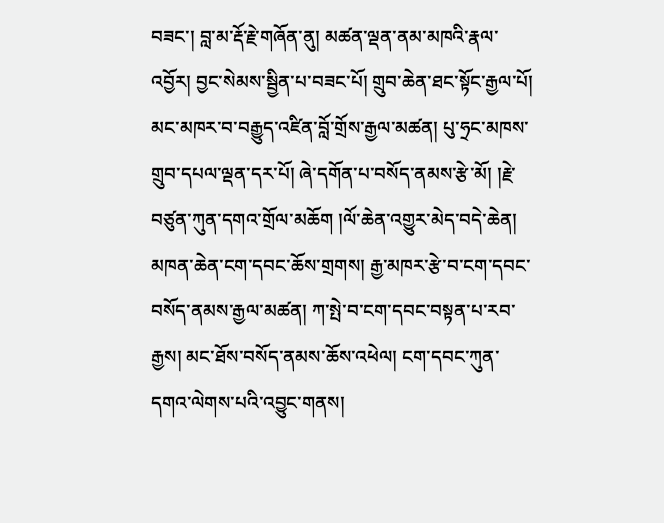བཟང་། བླ་མ་རྡོ་རྗེ་གཞོན་ནུ། མཚན་ལྡན་ནམ་མཁའི་རྣལ་འབྱོར། བྱང་སེམས་སྦྱིན་པ་བཟང་པོ། གྲུབ་ཆེན་ཐང་སྟོང་རྒྱལ་པོ། མང་མཁར་བ་བརྒྱུད་འཛིན་བློ་གྲོས་རྒྱལ་མཚན། པུ་ཧྲང་མཁས་གྲུབ་དཔལ་ལྡན་དར་པོ། ཞེ་དགོན་པ་བསོད་ནམས་རྩེ་མོ། །རྗེ་བཙུན་ཀུན་དགའ་གྲོལ་མཆོག །ལོ་ཆེན་འགྱུར་མེད་བདེ་ཆེན། མཁན་ཆེན་ངག་དབང་ཆོས་གྲགས། རྒྱ་མཁར་རྩེ་བ་ངག་དབང་བསོད་ནམས་རྒྱལ་མཚན། ཀ་སྤེ་བ་ངག་དབང་བསྟན་པ་རབ་རྒྱས། མང་ཐོས་བསོད་ནམས་ཆོས་འཕེལ། ངག་དབང་ཀུན་དགའ་ལེགས་པའི་འབྱུང་གནས།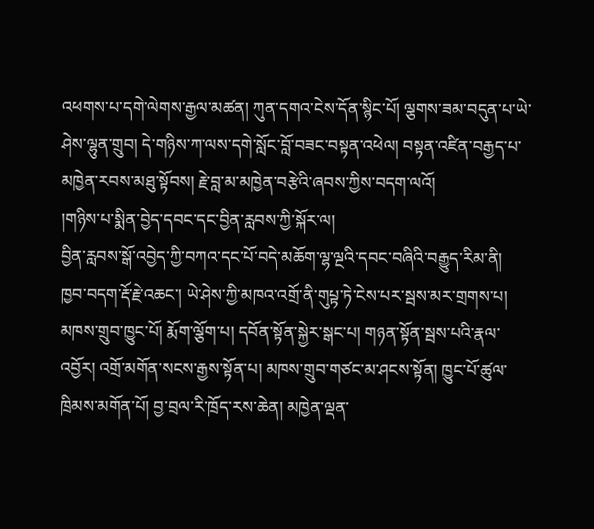འཕགས་པ་དགེ་ལེགས་རྒྱལ་མཚན། ཀུན་དགའ་ངེས་དོན་སྙིང་པོ། ལྕགས་ཟམ་བདུན་པ་ཡེ་ཤེས་ལྷུན་གྲུབ། དེ་གཉིས་ཀ་ལས་དགེ་སློང་བློ་བཟང་བསྟན་འཕེལ། བསྟན་འཛིན་བརྒྱད་པ་མཁྱེན་རབས་མཐུ་སྟོབས། རྗེ་བླ་མ་མཁྱེན་བརྩེའི་ཞབས་ཀྱིས་བདག་ལའོ།
།གཉིས་པ་སྨིན་བྱེད་དབང་དང་བྱིན་རླབས་ཀྱི་སྐོར་ལ།
བྱིན་རླབས་སྒོ་འབྱེད་ཀྱི་བཀའ་དང་པོ་བདེ་མཆོག་ལྷ་ལྔའི་དབང་བཞིའི་བརྒྱུད་རིམ་ནི། ཁྱབ་བདག་རྡོ་རྗེ་འཆང་། ཡེ་ཤེས་ཀྱི་མཁའ་འགྲོ་ནི་གུཔྟ་ཏེ་ངེས་པར་སྦས་མར་གྲགས་པ། མཁས་གྲུབ་ཁྱུང་པོ། རྨོག་ལྕོག་པ། དབོན་སྟོན་སྐྱེར་སྒང་པ། གཉན་སྟོན་སྦས་པའི་རྣལ་འབྱོར། འགྲོ་མགོན་སངས་རྒྱས་སྟོན་པ། མཁས་གྲུབ་གཙང་མ་ཤངས་སྟོན། ཁྱུང་པོ་ཚུལ་ཁྲིམས་མགོན་པོ། བྱ་བྲལ་རི་ཁྲོད་རས་ཆེན། མཁྱེན་ལྡན་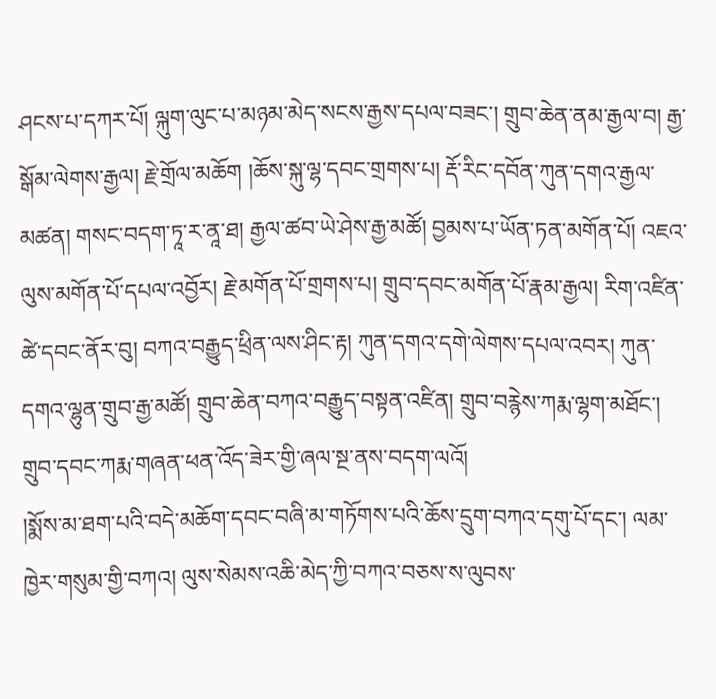ཤངས་པ་དཀར་པོ། ལྐུག་ལུང་པ་མཉམ་མེད་སངས་རྒྱས་དཔལ་བཟང་། གྲུབ་ཆེན་ནམ་རྒྱལ་བ། རྒྱ་སྒོམ་ལེགས་རྒྱལ། རྗེ་གྲོལ་མཆོག །ཆོས་སྐུ་ལྷ་དབང་གྲགས་པ། རྡོ་རིང་དབོན་ཀུན་དགའ་རྒྱལ་མཚན། གསང་བདག་ཏཱ་ར་ནཱ་ཐ། རྒྱལ་ཚབ་ཡེ་ཤེས་རྒྱ་མཚོ། བྱམས་པ་ཡོན་ཏན་མགོན་པོ། འཇའ་ལུས་མགོན་པོ་དཔལ་འབྱོར། རྗེ་མགོན་པོ་གྲགས་པ། གྲུབ་དབང་མགོན་པོ་རྣམ་རྒྱལ། རིག་འཛིན་ཚེ་དབང་ནོར་བུ། བཀའ་བརྒྱུད་ཕྲིན་ལས་ཤིང་རྟ། ཀུན་དགའ་དགེ་ལེགས་དཔལ་འབར། ཀུན་དགའ་ལྷུན་གྲུབ་རྒྱ་མཚོ། གྲུབ་ཆེན་བཀའ་བརྒྱུད་བསྟན་འཛིན། གྲུབ་བརྙེས་ཀརྨ་ལྷག་མཐོང་། གྲུབ་དབང་ཀརྨ་གཞན་ཕན་འོད་ཟེར་གྱི་ཞལ་སྔ་ནས་བདག་ལའོ།
།སྨོས་མ་ཐག་པའི་བདེ་མཆོག་དབང་བཞི་མ་གཏོགས་པའི་ཆོས་དྲུག་བཀའ་དགུ་པོ་དང་། ལམ་ཁྱེར་གསུམ་གྱི་བཀའ། ལུས་སེམས་འཆི་མེད་ཀྱི་བཀའ་བཅས་ས་ལུབས་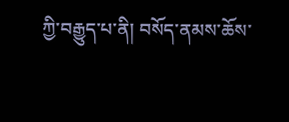ཀྱི་བརྒྱུད་པ་ནི། བསོད་ནམས་ཆོས་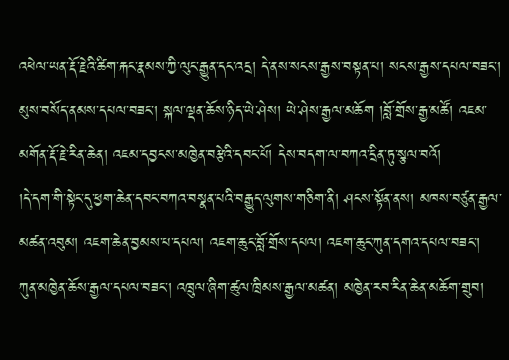འཕེལ་ཡན་རྡོ་རྗེའི་ཚིག་རྐང་རྣམས་ཀྱི་ལུང་རྒྱུན་དང་འདྲ། དེ་ནས་སངས་རྒྱས་བསྟན་པ། སངས་རྒྱས་དཔལ་བཟང་། མུས་བསོད་ནམས་དཔལ་བཟང་། སྐལ་ལྡན་ཆོས་ཉིད་ཡེ་ཤེས། ཡེ་ཤེས་རྒྱལ་མཆོག །བློ་གྲོས་རྒྱ་མཚོ། འཇམ་མགོན་རྡོ་རྗེ་རིན་ཆེན། འཇམ་དབྱངས་མཁྱེན་བརྩེའི་དབང་པོ། དེས་བདག་ལ་བཀའ་དྲིན་ཏུ་སྩལ་བའོ།
།དེ་དག་གི་སྟེང་དུ་ཕྱག་ཆེན་དབང་བཀའ་བསྣན་པའི་བརྒྱུད་ལུགས་གཅིག་ནི། ཤངས་སྟོན་ནས། མཁས་བཙུན་རྒྱལ་མཚན་འབུམ། འཇག་ཆེན་བྱམས་པ་དཔལ། འཇག་ཆུང་བློ་གྲོས་དཔལ། འཇག་ཆུང་ཀུན་དགའ་དཔལ་བཟང་། ཀུན་མཁྱེན་ཆོས་རྒྱལ་དཔལ་བཟང་། འཁྲུལ་ཞིག་ཚུལ་ཁྲིམས་རྒྱལ་མཚན། མཁྱེན་རབ་རིན་ཆེན་མཆོག་གྲུབ།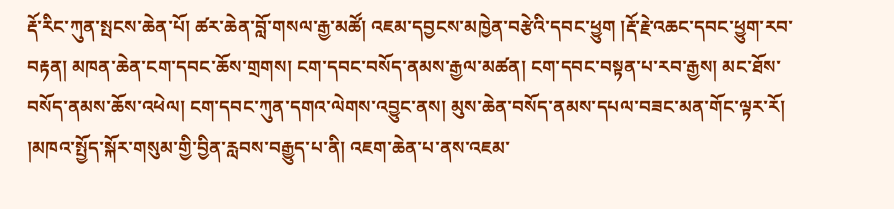རྡོ་རིང་ཀུན་སྤངས་ཆེན་པོ། ཚར་ཆེན་བློ་གསལ་རྒྱ་མཚོ། འཇམ་དབྱངས་མཁྱེན་བརྩེའི་དབང་ཕྱུག །རྡོ་རྗེ་འཆང་དབང་ཕྱུག་རབ་བརྟན། མཁན་ཆེན་ངག་དབང་ཆོས་གྲགས། ངག་དབང་བསོད་ནམས་རྒྱལ་མཚན། ངག་དབང་བསྟན་པ་རབ་རྒྱས། མང་ཐོས་བསོད་ནམས་ཆོས་འཕེལ། ངག་དབང་ཀུན་དགའ་ལེགས་འབྱུང་ནས། མུས་ཆེན་བསོད་ནམས་དཔལ་བཟང་མན་གོང་ལྟར་རོ།
།མཁའ་སྤྱོད་སྐོར་གསུམ་གྱི་བྱིན་རླབས་བརྒྱུད་པ་ནི། འཇག་ཆེན་པ་ནས་འཇམ་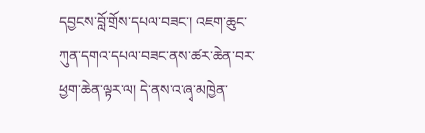དབྱངས་བློ་གྲོས་དཔལ་བཟང་། འཇག་ཆུང་ཀུན་དགའ་དཔལ་བཟང་ནས་ཚར་ཆེན་བར་ཕྱག་ཆེན་ལྟར་ལ། དེ་ནས་འ་ཞྭ་མཁྱེན་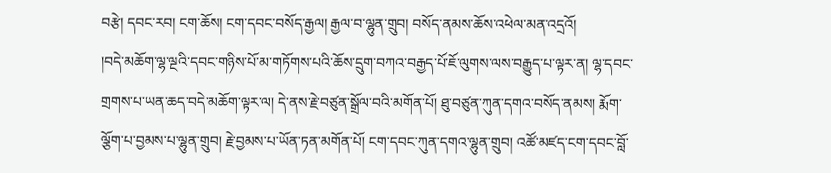བརྩེ། དབང་རབ། ངག་ཆོས། ངག་དབང་བསོད་རྒྱལ། རྒྱལ་བ་ལྷུན་གྲུབ། བསོད་ནམས་ཆོས་འཕེལ་མན་འདྲའོ།
།བདེ་མཆོག་ལྷ་ལྔའི་དབང་གཉིས་པོ་མ་གཏོགས་པའི་ཆོས་དྲུག་བཀའ་བརྒྱད་པོ་ཇོ་ལུགས་ལས་བརྒྱུད་པ་ལྟར་ན། ལྷ་དབང་གྲགས་པ་ཡན་ཆད་བདེ་མཆོག་ལྟར་ལ། དེ་ནས་རྗེ་བཙུན་སྒྲོལ་བའི་མགོན་པོ། ཐུ་བཙུན་ཀུན་དགའ་བསོད་ནམས། རྨོག་ལྕོག་པ་བྱམས་པ་ལྷུན་གྲུབ། རྗེ་བྱམས་པ་ཡོན་ཏན་མགོན་པོ། ངག་དབང་ཀུན་དགའ་ལྷུན་གྲུབ། འཚོ་མཛད་ངག་དབང་བློ་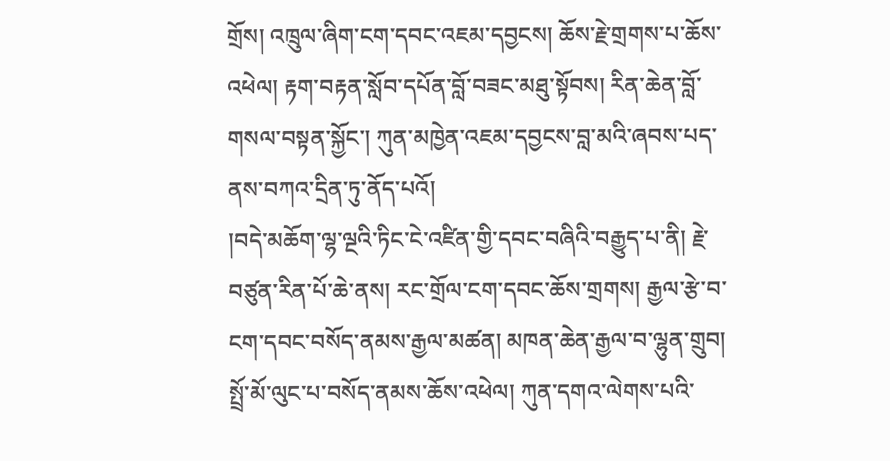གྲོས། འཁྲུལ་ཞིག་ངག་དབང་འཇམ་དབྱངས། ཆོས་རྗེ་གྲགས་པ་ཆོས་འཕེལ། རྟག་བརྟན་སློབ་དཔོན་བློ་བཟང་མཐུ་སྟོབས། རིན་ཆེན་བློ་གསལ་བསྟན་སྐྱོང་། ཀུན་མཁྱེན་འཇམ་དབྱངས་བླ་མའི་ཞབས་པད་ནས་བཀའ་དྲིན་ཏུ་ནོད་པའོ།
།བདེ་མཆོག་ལྷ་ལྔའི་ཏིང་ངེ་འཛིན་གྱི་དབང་བཞིའི་བརྒྱུད་པ་ནི། རྗེ་བཙུན་རིན་པོ་ཆེ་ནས། རང་གྲོལ་ངག་དབང་ཆོས་གྲགས། རྒྱལ་རྩེ་བ་ངག་དབང་བསོད་ནམས་རྒྱལ་མཚན། མཁན་ཆེན་རྒྱལ་བ་ལྷུན་གྲུབ། སྤྲོ་མོ་ལུང་པ་བསོད་ནམས་ཆོས་འཕེལ། ཀུན་དགའ་ལེགས་པའི་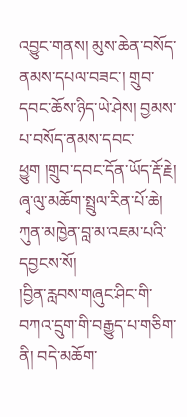འབྱུང་གནས། མུས་ཆེན་བསོད་ནམས་དཔལ་བཟང་། གྲུབ་དབང་ཆོས་ཉིད་ཡེ་ཤེས། བྱམས་པ་བསོད་ནམས་དབང་ཕྱུག །གྲུབ་དབང་དོན་ཡོད་རྡོ་རྗེ། ཞྭ་ལུ་མཆོག་སྤྲུལ་རིན་པོ་ཆེ། ཀུན་མཁྱེན་བླ་མ་འཇམ་པའི་དབྱངས་སོ།
།བྱིན་རླབས་གཞུང་ཤིང་གི་བཀའ་དྲུག་གི་བརྒྱུད་པ་གཅིག་ནི། བདེ་མཆོག་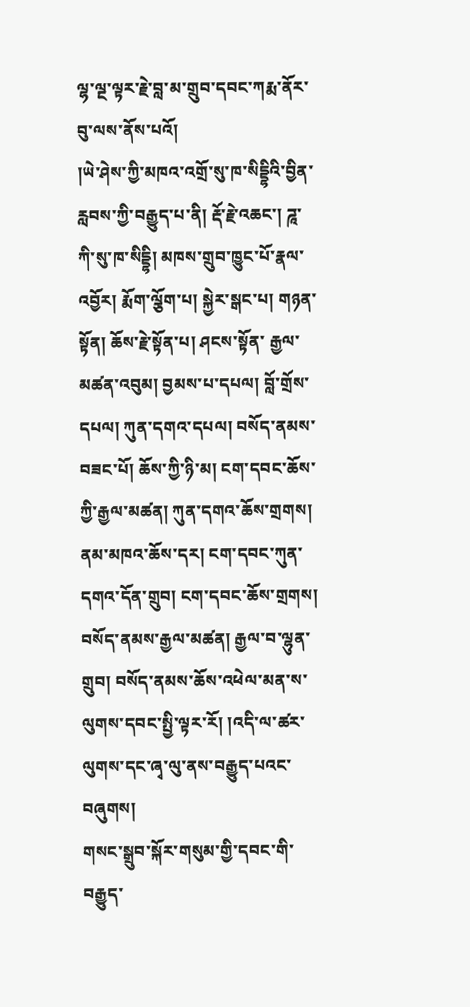ལྷ་ལྔ་ལྟར་རྗེ་བླ་མ་གྲུབ་དབང་ཀརྨ་ནོར་བུ་ལས་ནོས་པའོ།
།ཡེ་ཤེས་ཀྱི་མཁའ་འགྲོ་སུ་ཁ་སིདྡྷིའི་བྱིན་རླབས་ཀྱི་བརྒྱུད་པ་ནི། རྡོ་རྗེ་འཆང་། ཌཱ་ཀི་སུ་ཁ་སིདྡྷི། མཁས་གྲུབ་ཁྱུང་པོ་རྣལ་འབྱོར། རྨོག་ལྕོག་པ། སྐྱེར་སྒང་པ། གཉན་སྟོན། ཆོས་རྗེ་སྟོན་པ། ཤངས་སྟོན་ རྒྱལ་མཚན་འབུམ། བྱམས་པ་དཔལ། བློ་གྲོས་དཔལ། ཀུན་དགའ་དཔལ། བསོད་ནམས་བཟང་པོ། ཆོས་ཀྱི་ཉི་མ། ངག་དབང་ཆོས་ཀྱི་རྒྱལ་མཚན། ཀུན་དགའ་ཆོས་གྲགས། ནམ་མཁའ་ཆོས་དར། ངག་དབང་ཀུན་དགའ་དོན་གྲུབ། ངག་དབང་ཆོས་གྲགས། བསོད་ནམས་རྒྱལ་མཚན། རྒྱལ་བ་ལྷུན་གྲུབ། བསོད་ནམས་ཆོས་འཕེལ་མན་ས་ལུགས་དབང་སྤྱི་ལྟར་རོ། །འདི་ལ་ཚར་ལུགས་དང་ཞྭ་ལུ་ནས་བརྒྱུད་པའང་བཞུགས།
གསང་སྒྲུབ་སྐོར་གསུམ་གྱི་དབང་གི་བརྒྱུད་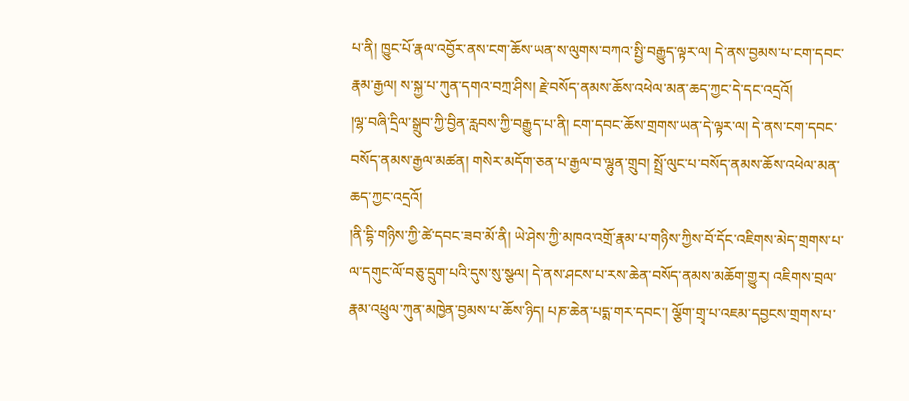པ་ནི། ཁྱུང་པོ་རྣལ་འབྱོར་ནས་ངག་ཆོས་ཡན་ས་ལུགས་བཀའ་སྤྱི་བརྒྱུད་ལྟར་ལ། དེ་ནས་བྱམས་པ་ངག་དབང་རྣམ་རྒྱལ། ས་སྐྱ་པ་ཀུན་དགའ་བཀྲ་ཤིས། རྗེ་བསོད་ནམས་ཆོས་འཕེལ་མན་ཆད་ཀྱང་དེ་དང་འདྲའོ།
།ལྷ་བཞི་དྲིལ་སྒྲུབ་ཀྱི་བྱིན་རླབས་ཀྱི་བརྒྱུད་པ་ནི། ངག་དབང་ཆོས་གྲགས་ཡན་དེ་ལྟར་ལ། དེ་ནས་ངག་དབང་བསོད་ནམས་རྒྱལ་མཚན། གསེར་མདོག་ཅན་པ་རྒྱལ་བ་ལྷུན་གྲུབ། སྤྲོ་ལུང་པ་བསོད་ནམས་ཆོས་འཕེལ་མན་ཆད་ཀྱང་འདྲའོ།
།ནི་དྷི་གཉིས་ཀྱི་ཚེ་དབང་ཟབ་མོ་ནི། ཡེ་ཤེས་ཀྱི་མཁའ་འགྲོ་རྣམ་པ་གཉིས་ཀྱིས་བོ་དོང་འཇིགས་མེད་གྲགས་པ་ལ་དགུང་ལོ་བཅུ་དྲུག་པའི་དུས་སུ་སྩལ། དེ་ནས་ཤངས་པ་རས་ཆེན་བསོད་ནམས་མཆོག་གྱུར། འཇིགས་བྲལ་རྣམ་འཕྲུལ་ཀུན་མཁྱེན་བྱམས་པ་ཆོས་ཉིད། པཎ་ཆེན་པདྨ་གར་དབང་། ལྕོག་གྲྭ་པ་འཇམ་དབྱངས་གྲགས་པ་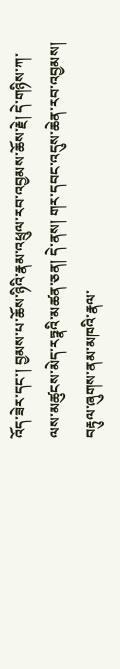འོད་ཟེར་དང་། བྱམས་པ་ཆོས་ཉིའི་རྣམ་འཕྲུལ་རབ་འབྱམས་ཆོས་རྗེ། དེ་གཉིས་ཀ་ལས་མཚུངས་མེད་རཏྣའི་མཚན་ཅན། དེ་ནས། གར་དབང་འདུས་ཆེན་རབ་འབྱམས། བརྟུལ་ཞུགས་ནམ་མཁའི་རྣལ་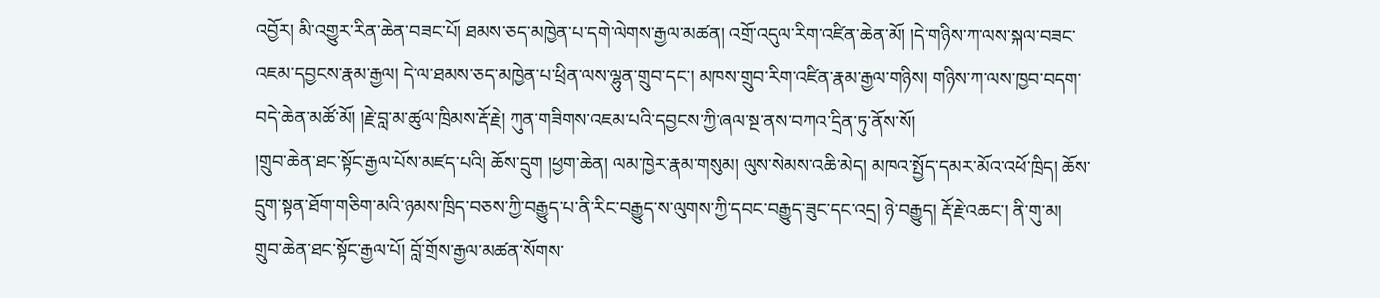འབྱོར། མི་འགྱུར་རིན་ཆེན་བཟང་པོ། ཐམས་ཅད་མཁྱེན་པ་དགེ་ལེགས་རྒྱལ་མཚན། འགྲོ་འདུལ་རིག་འཛིན་ཆེན་མོ། །དེ་གཉིས་ཀ་ལས་སྐལ་བཟང་འཇམ་དབྱངས་རྣམ་རྒྱལ། དེ་ལ་ཐམས་ཅད་མཁྱེན་པ་ཕྲིན་ལས་ལྷུན་གྲུབ་དང་། མཁས་གྲུབ་རིག་འཛིན་རྣམ་རྒྱལ་གཉིས། གཉིས་ཀ་ལས་ཁྱབ་བདག་བདེ་ཆེན་མཚོ་མོ། །རྗེ་བླ་མ་ཚུལ་ཁྲིམས་རྡོ་རྗེ། ཀུན་གཟིགས་འཇམ་པའི་དབྱངས་ཀྱི་ཞལ་སྔ་ནས་བཀའ་དྲིན་ཏུ་ནོས་སོ།
།གྲུབ་ཆེན་ཐང་སྟོང་རྒྱལ་པོས་མཛད་པའི། ཆོས་དྲུག །ཕྱག་ཆེན། ལམ་ཁྱེར་རྣམ་གསུམ། ལུས་སེམས་འཆི་མེད། མཁའ་སྤྱོད་དམར་མོའ་འཕོ་ཁྲིད། ཆོས་དྲུག་སྟན་ཐོག་གཅིག་མའི་ཉམས་ཁྲིད་བཅས་ཀྱི་བརྒྱུད་པ་ནི་རིང་བརྒྱུད་ས་ལུགས་ཀྱི་དབང་བརྒྱུད་ཟུང་དང་འདྲ། ཉེ་བརྒྱུད། རྡོ་རྗེ་འཆང་། ནི་གུ་མ། གྲུབ་ཆེན་ཐང་སྟོང་རྒྱལ་པོ། བློ་གྲོས་རྒྱལ་མཚན་སོགས་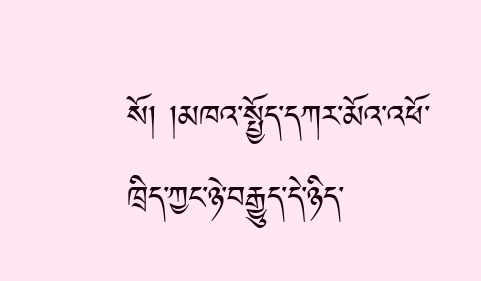སོ། །མཁའ་སྤྱོད་དཀར་མོའ་འཕོ་ཁྲིད་ཀྱང་ཉེ་བརྒྱུད་དེ་ཉིད་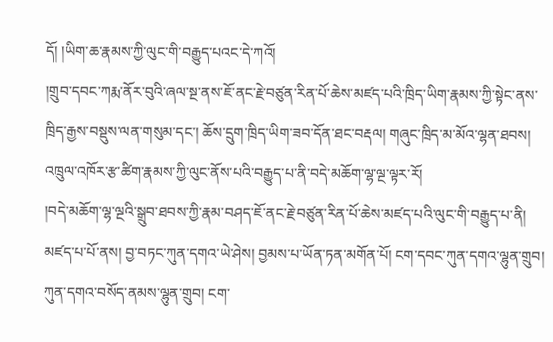དོ། །ཡིག་ཆ་རྣམས་ཀྱི་ལུང་གི་བརྒྱུད་པའང་དེ་ཀའོ།
།གྲུབ་དབང་ཀརྨ་ནོར་བུའི་ཞལ་སྔ་ནས་ཇོ་ནང་རྗེ་བཙུན་རིན་པོ་ཆེས་མཛད་པའི་ཁྲིད་ཡིག་རྣམས་ཀྱི་སྟེང་ནས་ཁྲིད་རྒྱས་བསྡུས་ལན་གསུམ་དང་། ཆོས་དྲུག་ཁྲིད་ཡིག་ཟབ་དོན་ཐང་བརྡལ། གཞུང་ཁྲིད་མ་མོའ་ལྷན་ཐབས། འཁྲུལ་འཁོར་རྩ་ཚིག་རྣམས་ཀྱི་ལུང་ནོས་པའི་བརྒྱུད་པ་ནི་བདེ་མཆོག་ལྷ་ལྔ་ལྟར་རོ།
།བདེ་མཆོག་ལྷ་ལྔའི་སྒྲུབ་ཐབས་ཀྱི་རྣམ་བཤད་ཇོ་ནང་རྗེ་བཙུན་རིན་པོ་ཆེས་མཛད་པའི་ལུང་གི་བརྒྱུད་པ་ནི། མཛད་པ་པོ་ནས། བྱ་བཏང་ཀུན་དགའ་ཡེ་ཤེས། བྱམས་པ་ཡོན་ཏན་མགོན་པོ། ངག་དབང་ཀུན་དགའ་ལྷུན་གྲུབ། ཀུན་དགའ་བསོད་ནམས་ལྷུན་གྲུབ། ངག་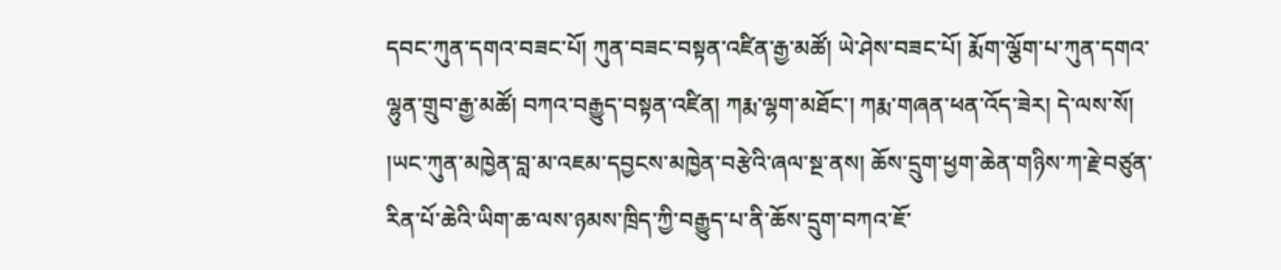དབང་ཀུན་དགའ་བཟང་པོ། ཀུན་བཟང་བསྟན་འཛིན་རྒྱ་མཚོ། ཡེ་ཤེས་བཟང་པོ། རྨོག་ལྕོག་པ་ཀུན་དགའ་ལྷུན་གྲུབ་རྒྱ་མཚོ། བཀའ་བརྒྱུད་བསྟན་འཛིན། ཀརྨ་ལྷག་མཐོང་། ཀརྨ་གཞན་ཕན་འོད་ཟེར། དེ་ལས་སོ།
།ཡང་ཀུན་མཁྱེན་བླ་མ་འཇམ་དབྱངས་མཁྱེན་བརྩེའི་ཞལ་སྔ་ནས། ཆོས་དྲུག་ཕྱག་ཆེན་གཉིས་ཀ་རྗེ་བཙུན་རིན་པོ་ཆེའི་ཡིག་ཆ་ལས་ཉམས་ཁྲིད་ཀྱི་བརྒྱུད་པ་ནི་ཆོས་དྲུག་བཀའ་ཇོ་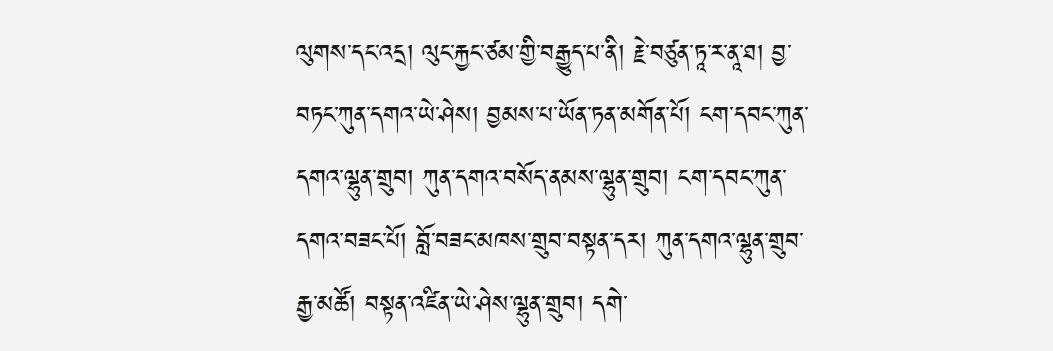ལུགས་དང་འདྲ། ལུང་རྐྱང་ཙམ་གྱི་བརྒྱུད་པ་ནི། རྗེ་བཙུན་ཏཱ་ར་ནཱ་ཐ། བྱ་བཏང་ཀུན་དགའ་ཡེ་ཤེས། བྱམས་པ་ཡོན་ཏན་མགོན་པོ། ངག་དབང་ཀུན་དགའ་ལྷུན་གྲུབ། ཀུན་དགའ་བསོད་ནམས་ལྷུན་གྲུབ། ངག་དབང་ཀུན་དགའ་བཟང་པོ། བློ་བཟང་མཁས་གྲུབ་བསྟན་དར། ཀུན་དགའ་ལྷུན་གྲུབ་རྒྱ་མཚོ། བསྟན་འཛིན་ཡེ་ཤེས་ལྷུན་གྲུབ། དགེ་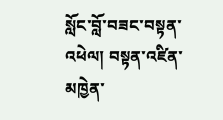སློང་བློ་བཟང་བསྟན་འཕེལ། བསྟན་འཛིན་མཁྱེན་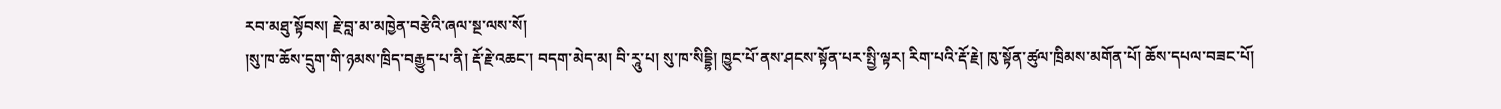རབ་མཐུ་སྟོབས། རྗེ་བླ་མ་མཁྱེན་བརྩེའི་ཞལ་སྔ་ལས་སོ།
།སུ་ཁ་ཆོས་དྲུག་གི་ཉམས་ཁྲིད་བརྒྱུད་པ་ནི། རྡོ་རྗེ་འཆང་། བདག་མེད་མ། བི་རཱུ་པ། སུ་ཁ་སིདྡྷི། ཁྱུང་པོ་ནས་ཤངས་སྟོན་པར་སྤྱི་ལྟར། རིག་པའི་རྡོ་རྗེ། ཁུ་སྟོན་ཚུལ་ཁྲིམས་མགོན་པོ། ཆོས་དཔལ་བཟང་པོ།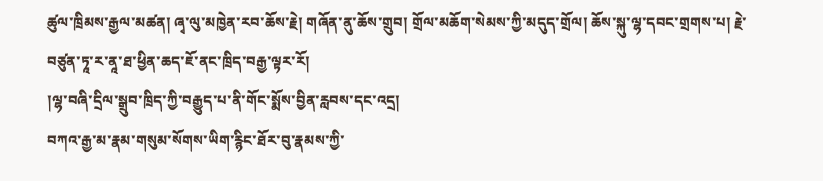ཚུལ་ཁྲིམས་རྒྱལ་མཚན། ཞྭ་ལུ་མཁྱེན་རབ་ཆོས་རྗེ། གཞོན་ནུ་ཆོས་གྲུབ། གྲོལ་མཆོག་སེམས་ཀྱི་མདུད་གྲོལ། ཆོས་སྐུ་ལྷ་དབང་གྲགས་པ། རྗེ་བཙུན་ཏཱ་ར་ནཱ་ཐ་ཕྱིན་ཆད་ཇོ་ནང་ཁྲིད་བརྒྱ་ལྟར་རོ།
།ལྷ་བཞི་དྲིལ་སྒྲུབ་ཁྲིད་ཀྱི་བརྒྱུད་པ་ནི་གོང་སྨོས་བྱིན་རླབས་དང་འདྲ།
བཀའ་རྒྱ་མ་རྣམ་གསུམ་སོགས་ཡིག་རྙིང་ཐོར་བུ་རྣམས་ཀྱི་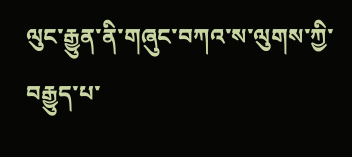ལུང་རྒྱུན་ནི་གཞུང་བཀའ་ས་ལུགས་ཀྱི་བརྒྱུད་པ་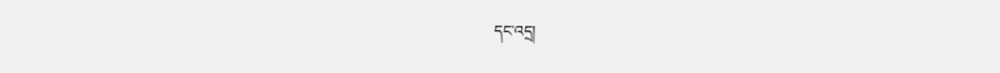དང་འདྲ།